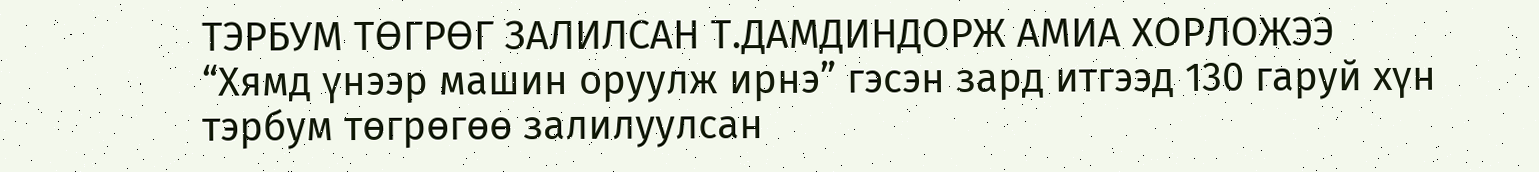ТЭРБУМ ТӨГРӨГ ЗАЛИЛСАН Т.ДАМДИНДОРЖ АМИА ХОРЛОЖЭЭ
“Хямд үнээр машин оруулж ирнэ” гэсэн зард итгээд 130 гаруй хүн тэрбум төгрөгөө залилуулсан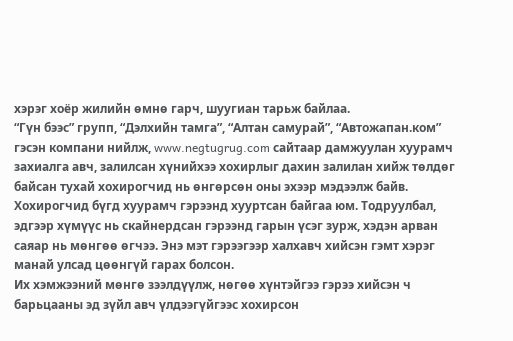хэрэг хоёр жилийн өмнө гарч, шуугиан тарьж байлаа.
“Гүн бээс” групп, “Дэлхийн тамга”, “Алтан самурай”, “Автожапан.ком” гэсэн компани нийлж, www.negtugrug.com сайтаар дамжуулан хуурамч захиалга авч, залилсан хүнийхээ хохирлыг дахин залилан хийж төлдөг байсан тухай хохирогчид нь өнгөрсөн оны эхээр мэдээлж байв.
Хохирогчид бүгд хуурамч гэрээнд хууртсан байгаа юм. Тодруулбал, эдгээр хүмүүс нь скайнердсан гэрээнд гарын үсэг зурж, хэдэн арван саяар нь мөнгөө өгчээ. Энэ мэт гэрээгээр халхавч хийсэн гэмт хэрэг манай улсад цөөнгүй гарах болсон.
Их хэмжээний мөнгө зээлдүүлж, нөгөө хүнтэйгээ гэрээ хийсэн ч барьцааны эд зүйл авч үлдээгүйгээс хохирсон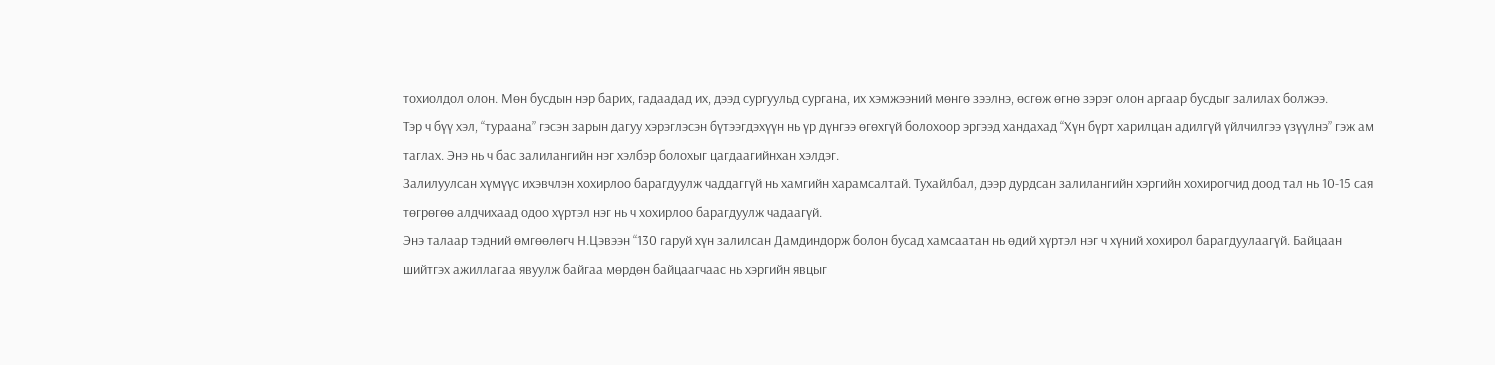тохиолдол олон. Мөн бусдын нэр барих, гадаадад их, дээд сургуульд сургана, их хэмжээний мөнгө зээлнэ, өсгөж өгнө зэрэг олон аргаар бусдыг залилах болжээ.
Тэр ч бүү хэл, “тураана” гэсэн зарын дагуу хэрэглэсэн бүтээгдэхүүн нь үр дүнгээ өгөхгүй болохоор эргээд хандахад “Хүн бүрт харилцан адилгүй үйлчилгээ үзүүлнэ” гэж ам таглах. Энэ нь ч бас залилангийн нэг хэлбэр болохыг цагдаагийнхан хэлдэг.
Залилуулсан хүмүүс ихэвчлэн хохирлоо барагдуулж чаддаггүй нь хамгийн харамсалтай. Тухайлбал, дээр дурдсан залилангийн хэргийн хохирогчид доод тал нь 10-15 сая төгрөгөө алдчихаад одоо хүртэл нэг нь ч хохирлоо барагдуулж чадаагүй.
Энэ талаар тэдний өмгөөлөгч Н.Цэвээн “130 гаруй хүн залилсан Дамдиндорж болон бусад хамсаатан нь өдий хүртэл нэг ч хүний хохирол барагдуулаагүй. Байцаан шийтгэх ажиллагаа явуулж байгаа мөрдөн байцаагчаас нь хэргийн явцыг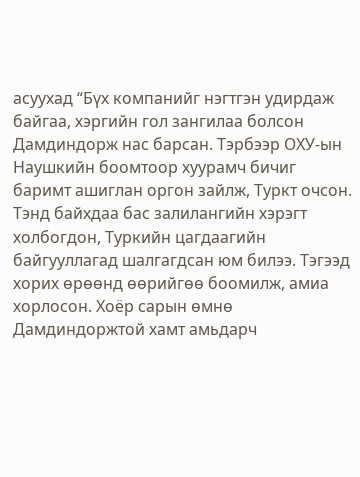асуухад “Бүх компанийг нэгтгэн удирдаж байгаа, хэргийн гол зангилаа болсон Дамдиндорж нас барсан. Тэрбээр ОХУ-ын Наушкийн боомтоор хуурамч бичиг баримт ашиглан оргон зайлж, Туркт очсон. Тэнд байхдаа бас залилангийн хэрэгт холбогдон, Туркийн цагдаагийн байгууллагад шалгагдсан юм билээ. Тэгээд хорих өрөөнд өөрийгөө боомилж, амиа хорлосон. Хоёр сарын өмнө Дамдиндоржтой хамт амьдарч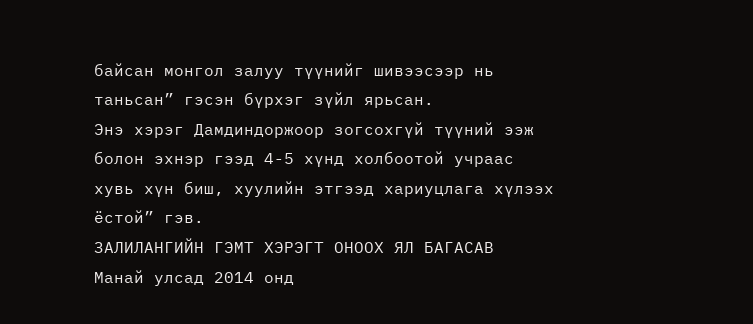байсан монгол залуу түүнийг шивээсээр нь таньсан” гэсэн бүрхэг зүйл ярьсан.
Энэ хэрэг Дамдиндоржоор зогсохгүй түүний ээж болон эхнэр гээд 4-5 хүнд холбоотой учраас хувь хүн биш, хуулийн этгээд хариуцлага хүлээх ёстой” гэв.
ЗАЛИЛАНГИЙН ГЭМТ ХЭРЭГТ ОНООХ ЯЛ БАГАСАВ
Манай улсад 2014 онд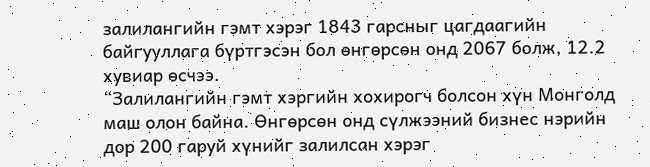залилангийн гэмт хэрэг 1843 гарсныг цагдаагийн байгууллага бүртгэсэн бол өнгөрсөн онд 2067 болж, 12.2 хувиар өсчээ.
“Залилангийн гэмт хэргийн хохирогч болсон хүн Монголд маш олон байна. Өнгөрсөн онд сүлжээний бизнес нэрийн дор 200 гаруй хүнийг залилсан хэрэг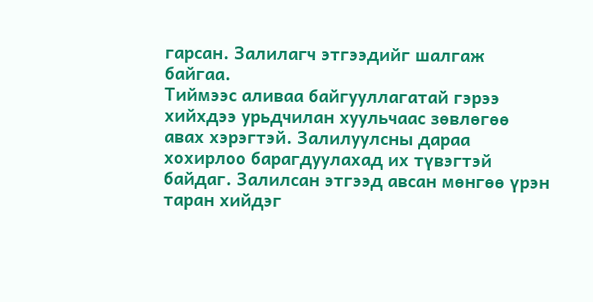гарсан. Залилагч этгээдийг шалгаж байгаа.
Тиймээс аливаа байгууллагатай гэрээ хийхдээ урьдчилан хуульчаас зөвлөгөө авах хэрэгтэй. Залилуулсны дараа хохирлоо барагдуулахад их түвэгтэй байдаг. Залилсан этгээд авсан мөнгөө үрэн таран хийдэг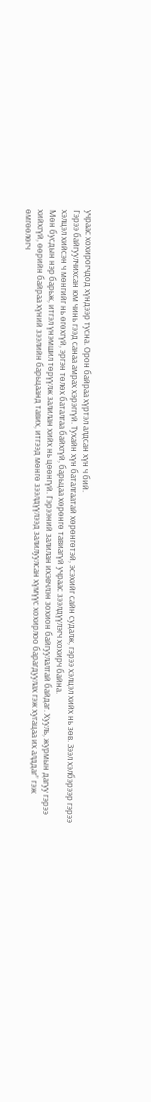учраас хохирогчдод хүндээр тусна. Орон байраа хүртэл алдсан хүн ч бий.
Гэрээ байгуулчихсан юм чинь гээд санаа амрах хэрэггүй. Тухайн хүн баталгаатай хөрөнгөтэй, эсэхийг сайн судалж, гэрээ хэлцэл хийх нь зөв. Зээл хэлбэрээр гэрээ хэлцэл хийсэн ч мөнгийг нь өгөхгүй, эргэн төлөх баталгаа байхгүй, барьцаа хөрөнгө тавиагүй учраас зээлдүүлэгч хохирч байна.
Мөн бусдын нэр барьж, итгэл үнэмшил төрүүлж залилан хийх нь цөөнгүй. Гэрээний залилан ихэвчлэн зохион байгуулалтай байдаг. Хууль, журмын дагуу гэрээ хийхгүй, өөрийн байраа хүний зээлийн барьцаанд тавих, итгээд мөнгө зээлдүүлээд залилуулсан хүмүүс хохирлоо барагдуулах гэж хугацаа их алддаг” гэж өмгөөлөгч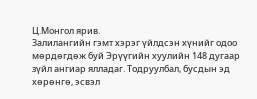Ц.Монгол ярив.
Залилангийн гэмт хэрэг үйлдсэн хүнийг одоо мөрдөгдөж буй Эрүүгийн хуулийн 148 дугаар зүйл ангиар ялладаг. Тодруулбал, бусдын эд хөрөнгө, эсвэл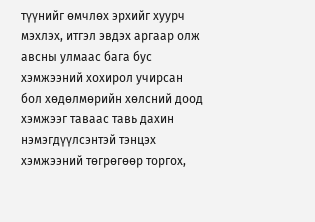түүнийг өмчлөх эрхийг хуурч мэхлэх, итгэл эвдэх аргаар олж авсны улмаас бага бус хэмжээний хохирол учирсан бол хөдөлмөрийн хөлсний доод хэмжээг таваас тавь дахин нэмэгдүүлсэнтэй тэнцэх хэмжээний төгрөгөөр торгох,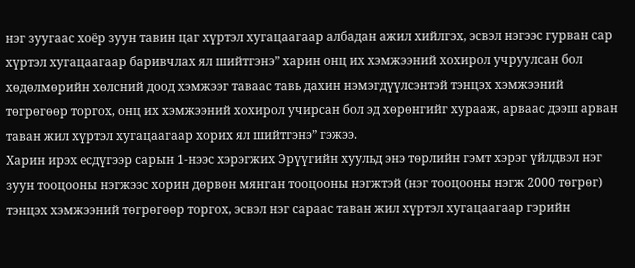нэг зуугаас хоёр зуун тавин цаг хүртэл хугацаагаар албадан ажил хийлгэх, эсвэл нэгээс гурван сар хүртэл хугацаагаар баривчлах ял шийтгэнэ” харин онц их хэмжээний хохирол учруулсан бол хөдөлмөрийн хөлсний доод хэмжээг таваас тавь дахин нэмэгдүүлсэнтэй тэнцэх хэмжээний төгрөгөөр торгох, онц их хэмжээний хохирол учирсан бол эд хөрөнгийг хурааж, арваас дээш арван таван жил хүртэл хугацаагаар хорих ял шийтгэнэ” гэжээ.
Харин ирэх есдүгээр сарын 1-нээс хэрэгжих Эрүүгийн хуульд энэ төрлийн гэмт хэрэг үйлдвэл нэг зуун тооцооны нэгжээс хорин дөрвөн мянган тооцооны нэгжтэй (нэг тооцооны нэгж 2000 төгрөг) тэнцэх хэмжээний төгрөгөөр торгох, эсвэл нэг сараас таван жил хүртэл хугацаагаар гэрийн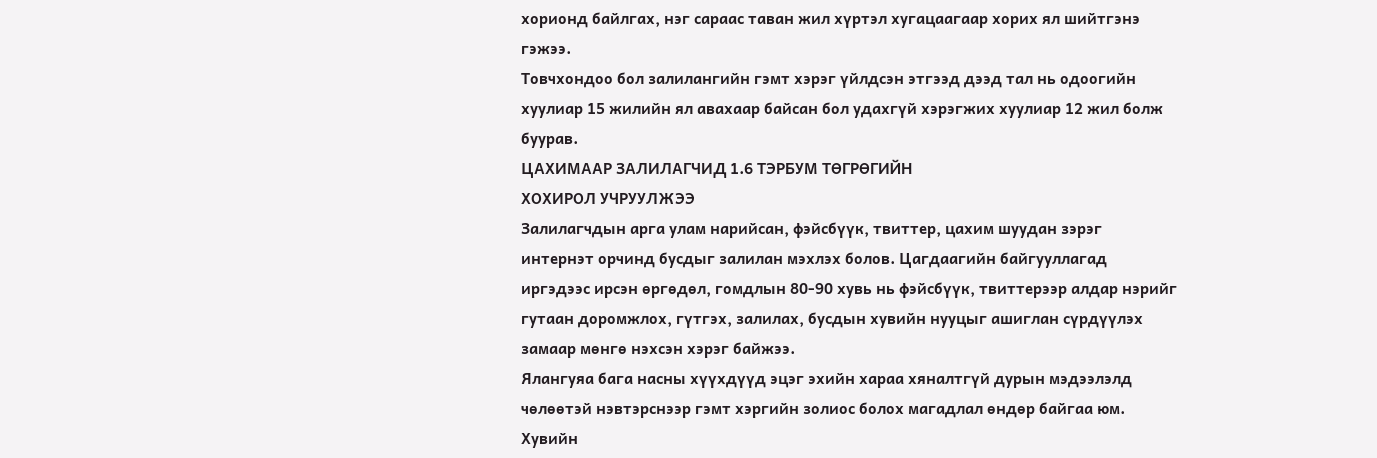хорионд байлгах, нэг сараас таван жил хүртэл хугацаагаар хорих ял шийтгэнэ гэжээ.
Товчхондоо бол залилангийн гэмт хэрэг үйлдсэн этгээд дээд тал нь одоогийн хуулиар 15 жилийн ял авахаар байсан бол удахгүй хэрэгжих хуулиар 12 жил болж буурав.
ЦАХИМААР ЗАЛИЛАГЧИД 1.6 ТЭРБУМ ТӨГРӨГИЙН
ХОХИРОЛ УЧРУУЛЖЭЭ
Залилагчдын арга улам нарийсан, фэйсбүүк, твиттер, цахим шуудан зэрэг интернэт орчинд бусдыг залилан мэхлэх болов. Цагдаагийн байгууллагад иргэдээс ирсэн өргөдөл, гомдлын 80-90 хувь нь фэйсбүүк, твиттерээр алдар нэрийг гутаан доромжлох, гүтгэх, залилах, бусдын хувийн нууцыг ашиглан сүрдүүлэх замаар мөнгө нэхсэн хэрэг байжээ.
Ялангуяа бага насны хүүхдүүд эцэг эхийн хараа хяналтгүй дурын мэдээлэлд чөлөөтэй нэвтэрснээр гэмт хэргийн золиос болох магадлал өндөр байгаа юм.
Хувийн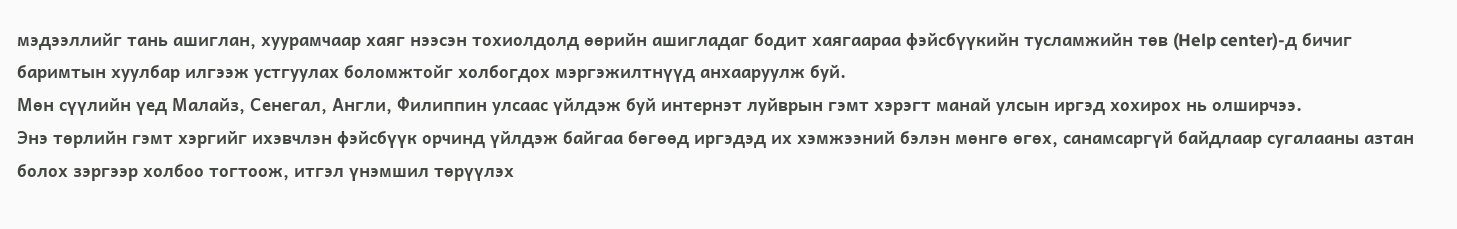мэдээллийг тань ашиглан, хуурамчаар хаяг нээсэн тохиолдолд өөрийн ашигладаг бодит хаягаараа фэйсбүүкийн тусламжийн төв (Help center)-д бичиг баримтын хуулбар илгээж устгуулах боломжтойг холбогдох мэргэжилтнүүд анхааруулж буй.
Мөн сүүлийн үед Малайз, Сенегал, Англи, Филиппин улсаас үйлдэж буй интернэт луйврын гэмт хэрэгт манай улсын иргэд хохирох нь олширчээ.
Энэ төрлийн гэмт хэргийг ихэвчлэн фэйсбүүк орчинд үйлдэж байгаа бөгөөд иргэдэд их хэмжээний бэлэн мөнгө өгөх, санамсаргүй байдлаар сугалааны азтан болох зэргээр холбоо тогтоож, итгэл үнэмшил төрүүлэх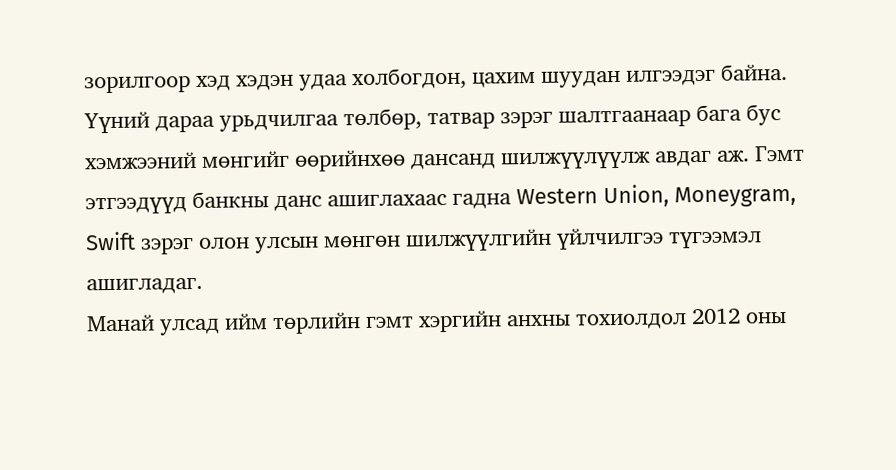зорилгоор хэд хэдэн удаа холбогдон, цахим шуудан илгээдэг байна.
Үүний дараа урьдчилгаа төлбөр, татвар зэрэг шалтгаанаар бага бус хэмжээний мөнгийг өөрийнхөө дансанд шилжүүлүүлж авдаг аж. Гэмт этгээдүүд банкны данс ашиглахаас гадна Western Union, Moneygram, Swift зэрэг олон улсын мөнгөн шилжүүлгийн үйлчилгээ түгээмэл ашигладаг.
Манай улсад ийм төрлийн гэмт хэргийн анхны тохиолдол 2012 оны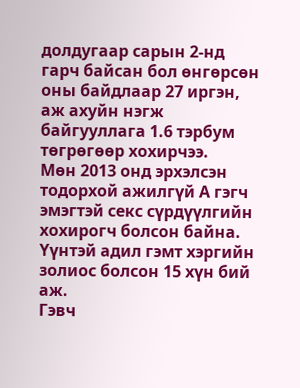долдугаар сарын 2-нд гарч байсан бол өнгөрсөн оны байдлаар 27 иргэн, аж ахуйн нэгж байгууллага 1.6 тэрбум төгрөгөөр хохирчээ.
Мөн 2013 онд эрхэлсэн тодорхой ажилгүй А гэгч эмэгтэй секс сүрдүүлгийн хохирогч болсон байна. Үүнтэй адил гэмт хэргийн золиос болсон 15 хүн бий аж.
Гэвч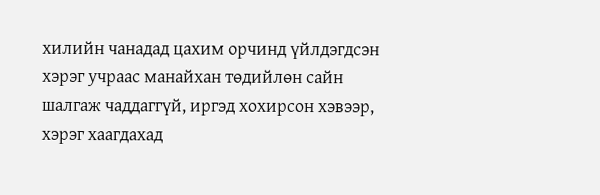хилийн чанадад цахим орчинд үйлдэгдсэн хэрэг учраас манайхан төдийлөн сайн шалгаж чаддаггүй, иргэд хохирсон хэвээр, хэрэг хаагдахад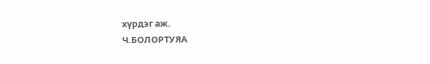хүрдэг аж.
Ч.БОЛОРТУЯА